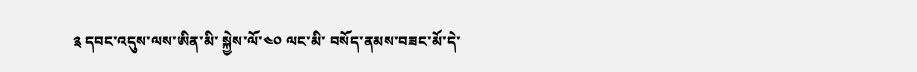༉ དབང་འདུས་ལས་ཨིན་མི་ སྐྱེས་ལོ་༤༠ ལང་མི་ བསོད་ནམས་བཟང་མོ་དེ་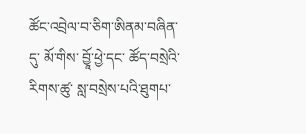ཚོང་འབྲེལ་བ་ཅིག་ཨིནམ་བཞིན་དུ་ མོ་གིས་ བྱཱོ་ཕྱེ་དང་ ཚོད་བསྲེའི་རིགས་ཚུ་ སླ་བསྲེས་པའི་ཐུགཔ་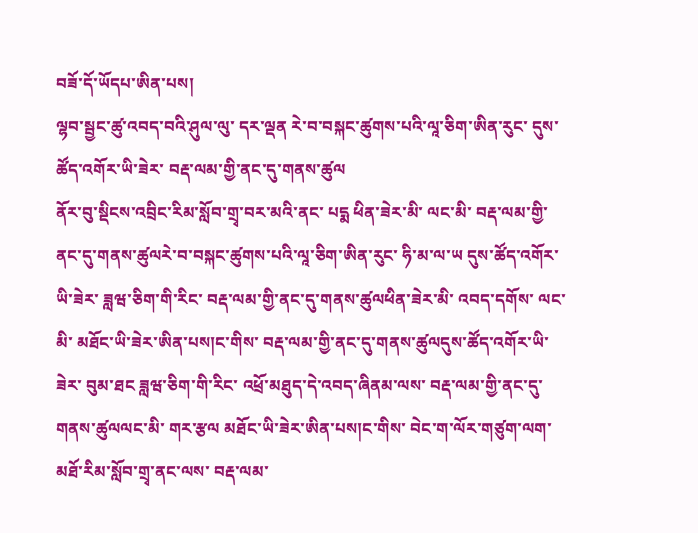བཟོ་དོ་ཡོདཔ་ཨིན་པས།
ལྷབ་སྦྱང་ཚུ་འབད་བའི་ཤུལ་ལུ་ དར་ལྡན རེ་བ་བསྐང་ཚུགས་པའི་ལཱ་ཅིག་ཨིན་རུང་ དུས་ཚོད་འགོར་ཡི་ཟེར་ བརྡ་ལམ་གྱི་ནང་དུ་གནས་ཚུལ
ནོར་བུ་སྡིངས་འབྲིང་རིམ་སློབ་གྲྭ་བར་མའི་ནང་ པདྨ ཕིན་ཟེར་མི་ ལང་མི་ བརྡ་ལམ་གྱི་ནང་དུ་གནས་ཚུལརེ་བ་བསྐང་ཚུགས་པའི་ལཱ་ཅིག་ཨིན་རུང་ ཧི་མ་ལ་ཡ དུས་ཚོད་འགོར་ཡི་ཟེར་ ཟླཝ་ཅིག་གི་རིང་ བརྡ་ལམ་གྱི་ནང་དུ་གནས་ཚུལཕིན་ཟེར་མི་ འབད་དགོས་ ལང་མི་ མཐོང་ཡི་ཟེར་ཨིན་པས།ང་གིས་ བརྡ་ལམ་གྱི་ནང་དུ་གནས་ཚུལདུས་ཚོད་འགོར་ཡི་ཟེར་ བུམ་ཐང ཟླཝ་ཅིག་གི་རིང་ འཕྲོ་མཐུད་དེ་འབད་ཞིནམ་ལས་ བརྡ་ལམ་གྱི་ནང་དུ་གནས་ཚུལལང་མི་ གར་རྩལ མཐོང་ཡི་ཟེར་ཨིན་པས།ང་གིས་ བེང་ག་ལོར་གཙུག་ལག་མཐོ་རིམ་སློབ་གྲྭ་ནང་ལས་ བརྡ་ལམ་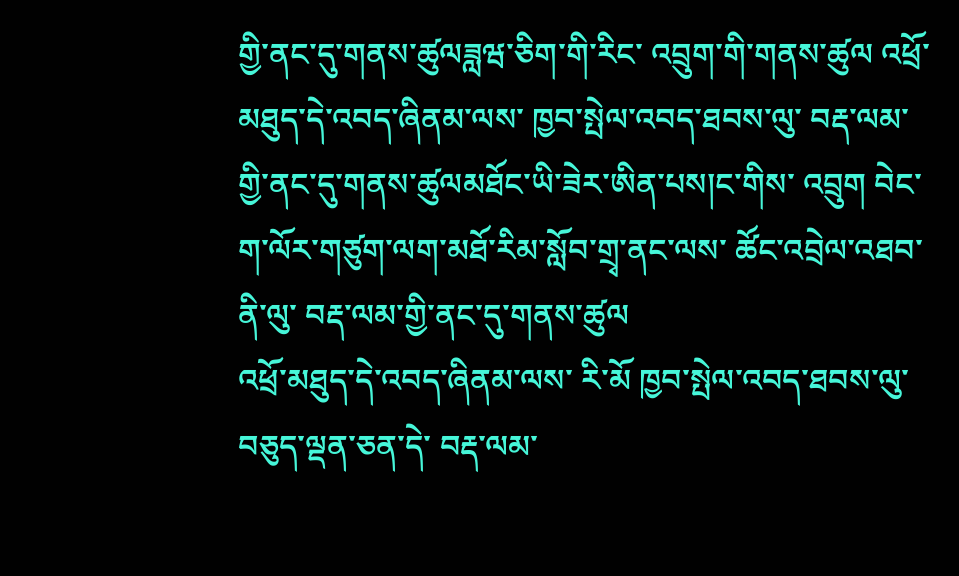གྱི་ནང་དུ་གནས་ཚུལཟླཝ་ཅིག་གི་རིང་ འབྲུག་གི་གནས་ཚུལ འཕྲོ་མཐུད་དེ་འབད་ཞིནམ་ལས་ ཁྱབ་སྤེལ་འབད་ཐབས་ལུ་ བརྡ་ལམ་གྱི་ནང་དུ་གནས་ཚུལམཐོང་ཡི་ཟེར་ཨིན་པས།ང་གིས་ འབྲུག བེང་ག་ལོར་གཙུག་ལག་མཐོ་རིམ་སློབ་གྲྭ་ནང་ལས་ ཚོང་འབྲེལ་འཐབ་ནི་ལུ་ བརྡ་ལམ་གྱི་ནང་དུ་གནས་ཚུལ
འཕྲོ་མཐུད་དེ་འབད་ཞིནམ་ལས་ རི་མོ ཁྱབ་སྤེལ་འབད་ཐབས་ལུ་ བཅུད་ལྡན་ཅན་དེ་ བརྡ་ལམ་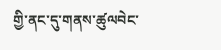གྱི་ནང་དུ་གནས་ཚུལབེང་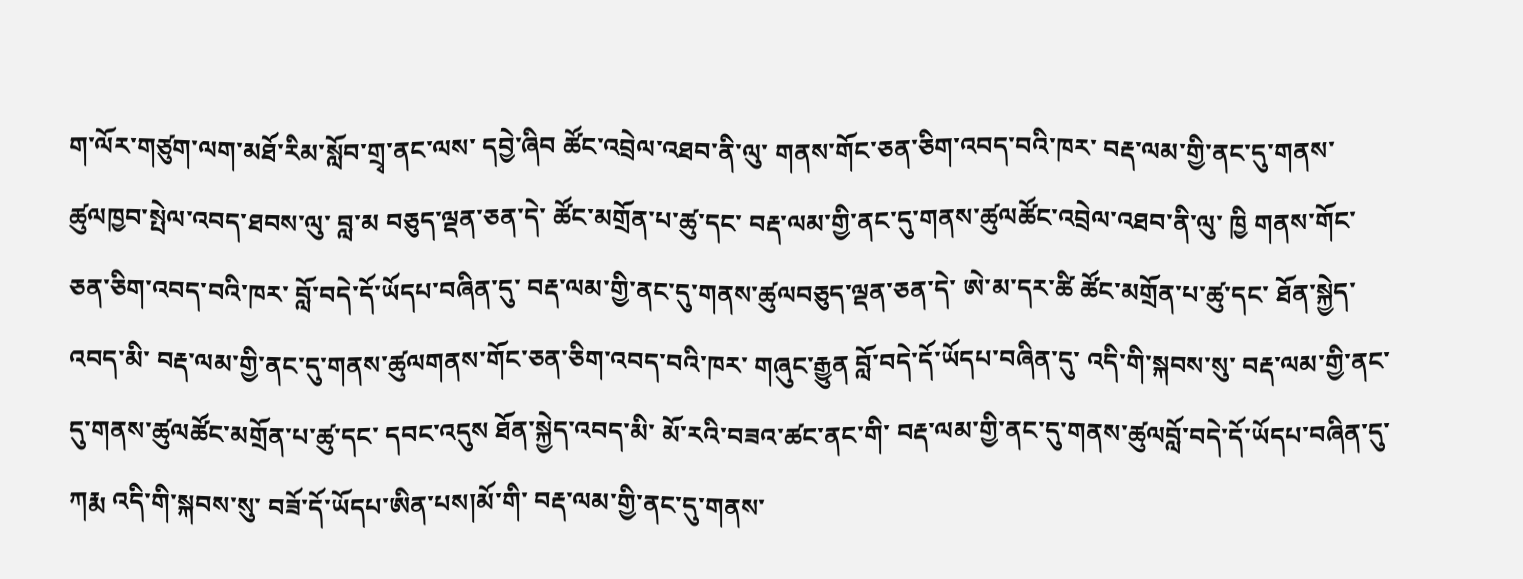ག་ལོར་གཙུག་ལག་མཐོ་རིམ་སློབ་གྲྭ་ནང་ལས་ དབྱེ་ཞིབ ཚོང་འབྲེལ་འཐབ་ནི་ལུ་ གནས་གོང་ཅན་ཅིག་འབད་བའི་ཁར་ བརྡ་ལམ་གྱི་ནང་དུ་གནས་ཚུལཁྱབ་སྤེལ་འབད་ཐབས་ལུ་ བླ་མ བཅུད་ལྡན་ཅན་དེ་ ཚོང་མགྲོན་པ་ཚུ་དང་ བརྡ་ལམ་གྱི་ནང་དུ་གནས་ཚུལཚོང་འབྲེལ་འཐབ་ནི་ལུ་ ཁྱི གནས་གོང་ཅན་ཅིག་འབད་བའི་ཁར་ བློ་བདེ་དོ་ཡོདཔ་བཞིན་དུ་ བརྡ་ལམ་གྱི་ནང་དུ་གནས་ཚུལབཅུད་ལྡན་ཅན་དེ་ ཨེ་མ་དར་ཚི ཚོང་མགྲོན་པ་ཚུ་དང་ ཐོན་སྐྱེད་འབད་མི་ བརྡ་ལམ་གྱི་ནང་དུ་གནས་ཚུལགནས་གོང་ཅན་ཅིག་འབད་བའི་ཁར་ གཞུང་རྒྱུན བློ་བདེ་དོ་ཡོདཔ་བཞིན་དུ་ འདི་གི་སྐབས་སུ་ བརྡ་ལམ་གྱི་ནང་དུ་གནས་ཚུལཚོང་མགྲོན་པ་ཚུ་དང་ དབང་འདུས ཐོན་སྐྱེད་འབད་མི་ མོ་རའི་བཟའ་ཚང་ནང་གི་ བརྡ་ལམ་གྱི་ནང་དུ་གནས་ཚུལབློ་བདེ་དོ་ཡོདཔ་བཞིན་དུ་ ཀརྨ འདི་གི་སྐབས་སུ་ བཟོ་དོ་ཡོདཔ་ཨིན་པས།མོ་གི་ བརྡ་ལམ་གྱི་ནང་དུ་གནས་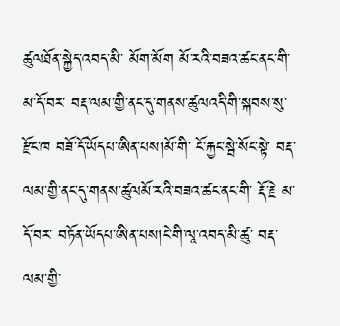ཚུལཐོན་སྐྱེད་འབད་མི་ མོག་མོག མོ་རའི་བཟའ་ཚང་ནང་གི་ མ་དོ་བར་ བརྡ་ལམ་གྱི་ནང་དུ་གནས་ཚུལའདི་གི་སྐབས་སུ་ རྫོང་ཁ བཟོ་དོ་ཡོདཔ་ཨིན་པས།མོ་གི་ ངོ་རྐྱང་སྦེ་སོང་སྟེ་ བརྡ་ལམ་གྱི་ནང་དུ་གནས་ཚུལམོ་རའི་བཟའ་ཚང་ནང་གི་ རྡོ་རྗེ མ་དོ་བར་ བཏོན་ཡོདཔ་ཨིན་པས།ངེ་གི་ལཱ་འབད་མི་ཚུ་ བརྡ་ལམ་གྱི་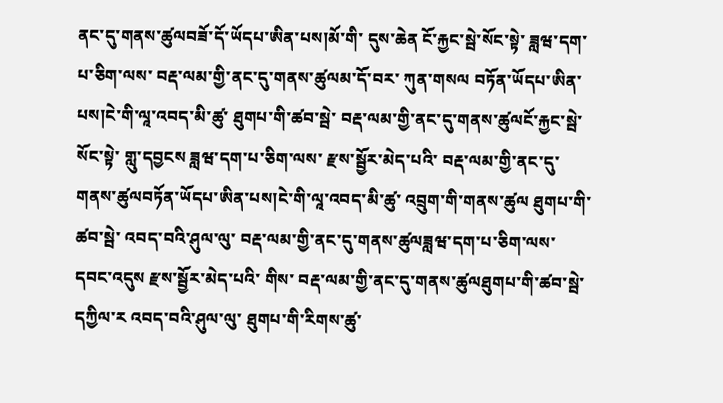ནང་དུ་གནས་ཚུལབཟོ་དོ་ཡོདཔ་ཨིན་པས།མོ་གི་ དུས་ཆེན ངོ་རྐྱང་སྦེ་སོང་སྟེ་ ཟླཝ་དག་པ་ཅིག་ལས་ བརྡ་ལམ་གྱི་ནང་དུ་གནས་ཚུལམ་དོ་བར་ ཀུན་གསལ བཏོན་ཡོདཔ་ཨིན་པས།ངེ་གི་ལཱ་འབད་མི་ཚུ་ ཐུགཔ་གི་ཚབ་སྦེ་ བརྡ་ལམ་གྱི་ནང་དུ་གནས་ཚུལངོ་རྐྱང་སྦེ་སོང་སྟེ་ གླུ་དབྱངས ཟླཝ་དག་པ་ཅིག་ལས་ རྫས་སྦྱོར་མེད་པའི་ བརྡ་ལམ་གྱི་ནང་དུ་གནས་ཚུལབཏོན་ཡོདཔ་ཨིན་པས།ངེ་གི་ལཱ་འབད་མི་ཚུ་ འབྲུག་གི་གནས་ཚུལ ཐུགཔ་གི་ཚབ་སྦེ་ འབད་བའི་ཤུལ་ལུ་ བརྡ་ལམ་གྱི་ནང་དུ་གནས་ཚུལཟླཝ་དག་པ་ཅིག་ལས་ དབང་འདུས རྫས་སྦྱོར་མེད་པའི་ གིས་ བརྡ་ལམ་གྱི་ནང་དུ་གནས་ཚུལཐུགཔ་གི་ཚབ་སྦེ་ དཀྱིལ་ར འབད་བའི་ཤུལ་ལུ་ ཐུགཔ་གི་རིགས་ཚུ་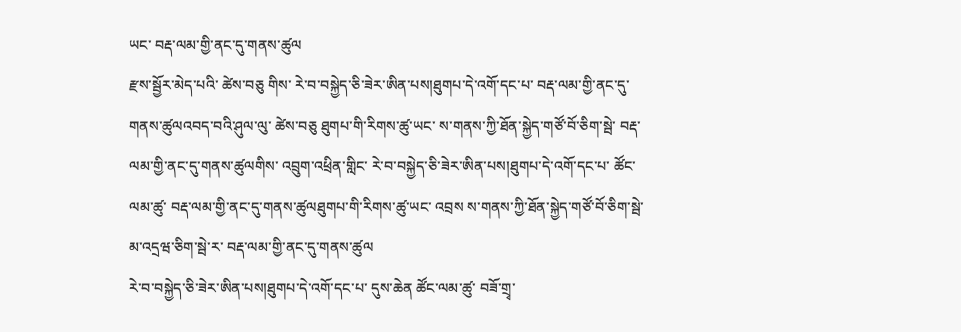ཡང་ བརྡ་ལམ་གྱི་ནང་དུ་གནས་ཚུལ
རྫས་སྦྱོར་མེད་པའི་ ཚེས་བཅུ གིས་ རེ་བ་བསྐྱེད་ཅི་ཟེར་ཨིན་པས།ཐུགཔ་དེ་འགོ་དང་པ་ བརྡ་ལམ་གྱི་ནང་དུ་གནས་ཚུལའབད་བའི་ཤུལ་ལུ་ ཚེས་བཅུ ཐུགཔ་གི་རིགས་ཚུ་ཡང་ ས་གནས་ཀྱི་ཐོན་སྐྱེད་གཙོ་བོ་ཅིག་སྦེ་ བརྡ་ལམ་གྱི་ནང་དུ་གནས་ཚུལགིས་ འབྲུག་འཕྲིན་གླིང་ རེ་བ་བསྐྱེད་ཅི་ཟེར་ཨིན་པས།ཐུགཔ་དེ་འགོ་དང་པ་ ཚོང་ལམ་ཚུ་ བརྡ་ལམ་གྱི་ནང་དུ་གནས་ཚུལཐུགཔ་གི་རིགས་ཚུ་ཡང་ འབྲས ས་གནས་ཀྱི་ཐོན་སྐྱེད་གཙོ་བོ་ཅིག་སྦེ་ མ་འདྲཝ་ཅིག་སྦེ་ར་ བརྡ་ལམ་གྱི་ནང་དུ་གནས་ཚུལ
རེ་བ་བསྐྱེད་ཅི་ཟེར་ཨིན་པས།ཐུགཔ་དེ་འགོ་དང་པ་ དུས་ཆེན ཚོང་ལམ་ཚུ་ བཟོ་གྲྭ་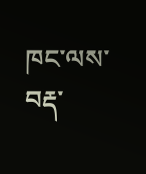ཁང་ལས་ བརྡ་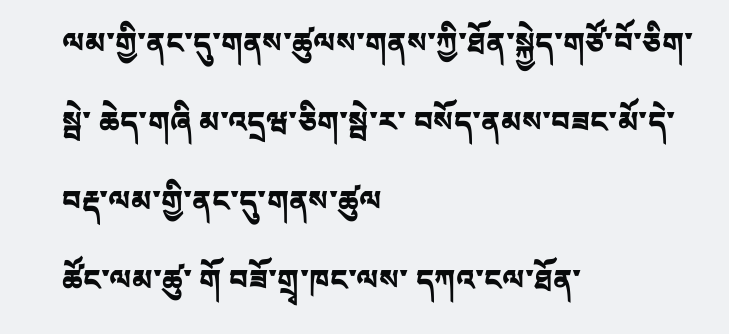ལམ་གྱི་ནང་དུ་གནས་ཚུལས་གནས་ཀྱི་ཐོན་སྐྱེད་གཙོ་བོ་ཅིག་སྦེ་ ཆེད་གཞི མ་འདྲཝ་ཅིག་སྦེ་ར་ བསོད་ནམས་བཟང་མོ་དེ་ བརྡ་ལམ་གྱི་ནང་དུ་གནས་ཚུལ
ཚོང་ལམ་ཚུ་ གོ བཟོ་གྲྭ་ཁང་ལས་ དཀའ་ངལ་ཐོན་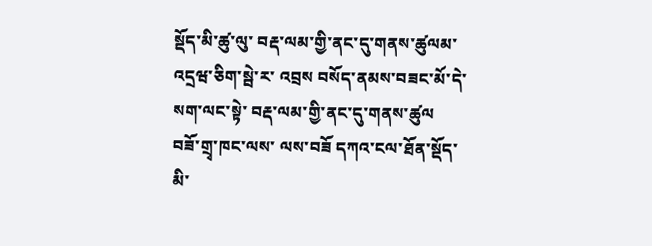སྡོད་མི་ཚུ་ལུ་ བརྡ་ལམ་གྱི་ནང་དུ་གནས་ཚུལམ་འདྲཝ་ཅིག་སྦེ་ར་ འབྲས བསོད་ནམས་བཟང་མོ་དེ་ སག་ལང་སྟེ་ བརྡ་ལམ་གྱི་ནང་དུ་གནས་ཚུལ
བཟོ་གྲྭ་ཁང་ལས་ ལས་བཟོ དཀའ་ངལ་ཐོན་སྡོད་མི་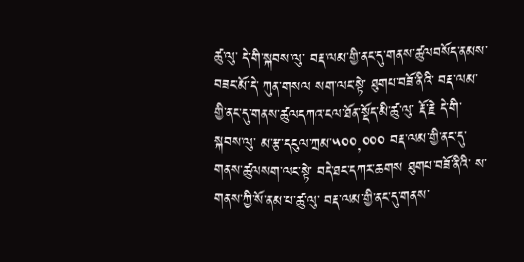ཚུ་ལུ་ དེ་གི་སྐབས་ལུ་ བརྡ་ལམ་གྱི་ནང་དུ་གནས་ཚུལབསོད་ནམས་བཟང་མོ་དེ་ ཀུན་གསལ སག་ལང་སྟེ་ ཐུགཔ་བཟོ་ནིའི་ བརྡ་ལམ་གྱི་ནང་དུ་གནས་ཚུལདཀའ་ངལ་ཐོན་སྡོད་མི་ཚུ་ལུ་ རྡོ་རྗེ དེ་གི་སྐབས་ལུ་ མ་རྩ་དངུལ་ཀྲམ་༥༠༠,༠༠༠ བརྡ་ལམ་གྱི་ནང་དུ་གནས་ཚུལསག་ལང་སྟེ་ བདེ་ཐང་དཀར་ཆགས ཐུགཔ་བཟོ་ནིའི་ ས་གནས་ཀྱི་སོ་ནམ་པ་ཚུ་ལུ་ བརྡ་ལམ་གྱི་ནང་དུ་གནས་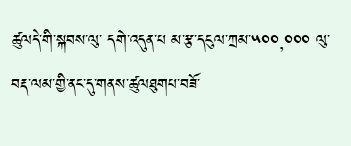ཚུལདེ་གི་སྐབས་ལུ་ དགེ་འདུན་པ མ་རྩ་དངུལ་ཀྲམ་༥༠༠,༠༠༠ ལུ་ བརྡ་ལམ་གྱི་ནང་དུ་གནས་ཚུལཐུགཔ་བཟོ་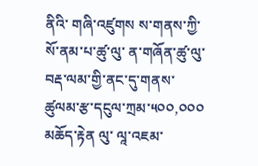ནིའི་ གཞི་འཛུགས ས་གནས་ཀྱི་སོ་ནམ་པ་ཚུ་ལུ་ ན་གཞོན་ཚུ་ལུ་ བརྡ་ལམ་གྱི་ནང་དུ་གནས་ཚུལམ་རྩ་དངུལ་ཀྲམ་༥༠༠,༠༠༠ མཆོད་རྟེན ལུ་ ལཱ་འཇམ་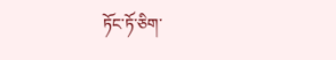ཏོང་ཏོ་ཅིག་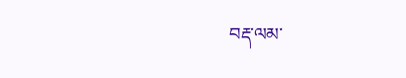བརྡ་ལམ་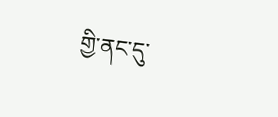གྱི་ནང་དུ་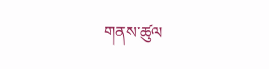གནས་ཚུལ